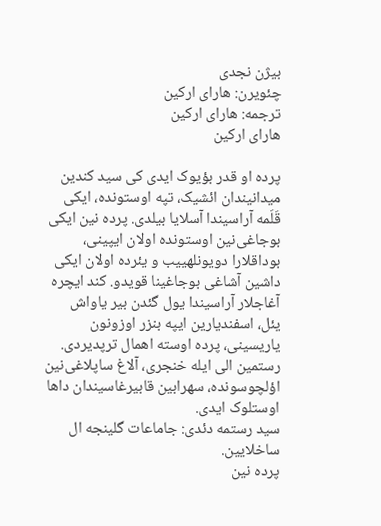بیژن نجدی
چئویرن: هارای ارکین
ترجمه: هارای ارکین
هارای ارکین

پرده‌ او قدر بؤیوک ایدی کی سید کندین میدا‌نیندان ائشیک، تپه اوستونده، ایکی قَلَمه آراسیندا آسلایا بیلدی. پرده‌ ‌نین ایکی بوجاغی‌نین اوستونده اولان ایپینی، بوداقلارا دویونلهییب و یئرده اولان ایکی داشین آشاغی بوجاغینا قویدو. کند ایچره آغاجلار آراسیندا یول گئدن بیر یاواش یئل، اسفندیارین ایپه بنزر اوزونون یاریسینی، پرده‌ اوسته اهمال ترپدیردی. رستمین الی ایله خنجری، آلاغ ساپلاغی‌نین اؤلچوسونده، سهرابین قابیرغاسیندان داها اوستلوک ایدی.
سید رستمه دئدی: جاماعات گلینجه ال ساخلایین.
پرده‌ ‌نین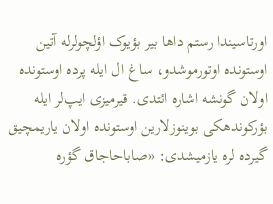اورتاسیندا رستم داها بیر بؤیوک اؤلچولرله آتین اوستونده اوتورموشدو، ساغ ال ایله پرده‌ اوستونده اولان گونشه اشاره ائتدی. قیرمیزی ایپ‌لر‌ ایله بؤرکوندهکی بوینوزلارین اوستونده اولان یاریمچیق گیرده لره یازمیشدی: «صاباحاجاق گؤره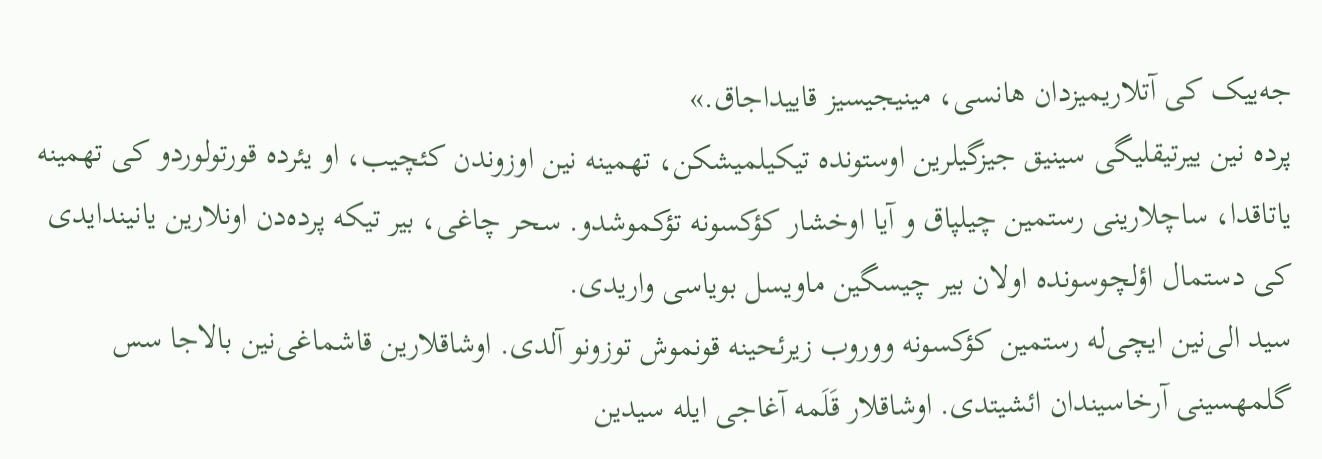جه‌ییک کی آتلاریمیزدان هانسی، مینیجیسیز قاییداجاق.»
پرده‌ ‌نین ییرتیقلیگی ‌سینیق‌ جیزگیلرین اوستونده تیکیلمیشکن، تهمینه ‌نین اوزوندن کئچیب، او یئرده قورتولوردو کی تهمینه یاتاقدا، ساچلارینی رستمین‌ چیلپاق و آیا اوخشار کؤکسونه تؤکموشدو. سحر چاغی، بیر تیکه پرده‌‌دن اونلارین یا‌نیندایدی کی دستمال اؤلچوسونده اولان بیر ‌چیسگین ماویسل بویاسی واریدی.
سید الی‌نین ایچی‌له رستمین کؤکسونه ووروب زیرئحینه قونموش توزونو آلدی. اوشاقلارین قاشماغی‌نین بالاجا سس گلمهسینی آرخاسیندان ائشیتدی. اوشاقلار قَلَمه آغاجی ایله سیدین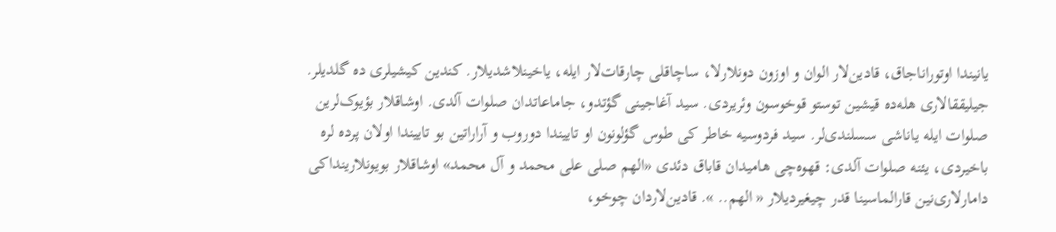یا‌نیندا اوتوراناجاق، قادین‌لار الوان و اوزون دونلارلا، ساچاقلی چارقات‌لار ایله، یاخینلاشدیلار. کندین کیشیلری ده گلدیلر. جیلیققالاری هله‌ده قیشین توستو قوخوسون وئریردی. سید آغاجینی گؤتدو، جاماعاتدان صلوات آلدی. اوشاقلار بؤیوک‌لر‌ین صلوات ایله یاناشی سسلندی‌لر‌. سید فردوسیه خاطر کی طوس گؤلونون او تاییندا دوروب و آراراتین بو تاییندا اولان پرده‌ لره باخیردی، یئنه صلوات آلدی: قهوه‌‌چی هامیدان قاباق دئدی «الهم صلی علی محمد و آل محمد» اوشاقلار بویونلارینداکی دامارلاری‌نین قارالماسینا قدر ‌چیغیردیلار « الهم.. ». قادین‌لاردان چوخو،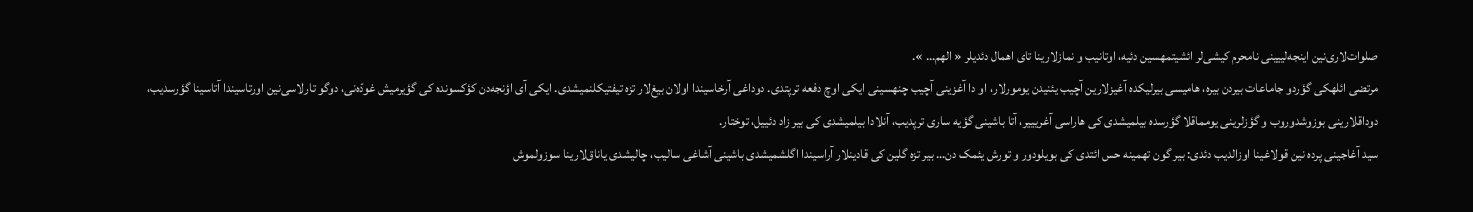صلوات‌لاری‌نین اینجه‌لییینی نامحرم کیشی‌لر‌ ائشیتمهسین دئیه، اوتانیب و نمازلارینا تای اهمال دئدیلر « الهم… ».
مرتضی ائلهکی گؤردو جاماعات بیردن بیره، هامیسی بیرلیکده آغیزلارین آچیب یئنیدن یومورلار، او دا آغزینی آچیب چنهسینی ایکی اوچ دفعه‌ ترپتدی. دوداغی آرخاسیندا اولان بیغ‌لار تزه تیفتیکلنمیشدی. ایکی آی اؤنجه‌دن کؤکسونده کی گؤیرمیش غودّه‌نی، دوگو تارلاسی‌نین اورتاسیندا آتاسینا گؤرسدیب، دوداقلارینی بوزوشدوروب و گؤزلرینی یومماقلا گؤرسده بیلمیشدی کی هاراسی آغریییر، آتا باشینی گؤیه ساری ترپدیب، آنلادا بیلمیشدی کی بیر زاد دئییل، توختار.
سید آغاجینی پرده‌ ‌نین قولاغینا اوزالدیب دئدی: بیر گون تهمینه حس ائتدی کی بویلودور و تورش یئمک دن… بیر تزه گلین کی قادینلار آراسیندا اگلشمیشدی باشینی آشاغی سالیب، چالیشدی یاناق‌لارینا سوزولموش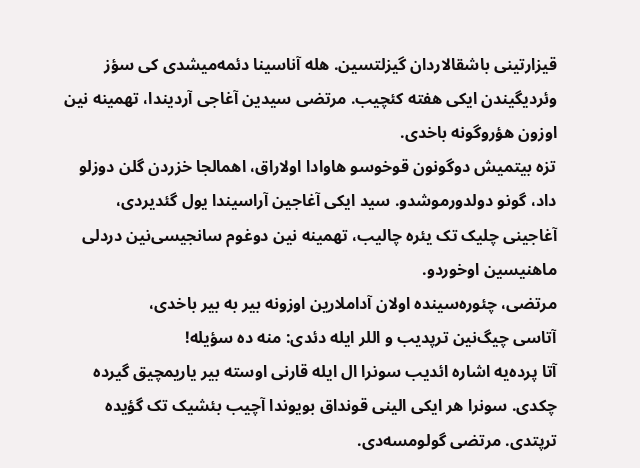قیزارتینی باشقالاردان گیزلتسین. هله‌ آناسینا دئمه‌میشدی کی سؤز وئردیگیندن ایکی هفته کئچیب. مرتضی سیدین آغاجی آردیندا، تهمینه ‌نین اوزون هؤروگونه باخدی.
تزه بیتمیش دوگونون قوخوسو هاوادا اولاراق، اهمالجا خزردن گلن دوزلو داد، گونو دولدورموشدو. سید ایکی آغاجین آراسیندا یول گئدیردی، آغاجینی چلیک تک یئره چالیب، تهمینه ‌نین دوغوم سانجیسی‌‌نین دردلی ماهنیسین اوخوردو.
مرتضی، چئوره‌سینده اولان آداملارین اوزونه بیر به بیر باخدی، آتاسی ‌چیگ‌نین ترپدیب و اللر ایله دئدی: منه ده سؤیله!
آتا پرده‌یه اشاره ائدیب سونرا ال ایله قارنی اوسته بیر یاریمچیق گیرده چکدی. سونرا هر ایکی الینی قونداق بویوندا آچیب بئشیک تک گؤیده ترپتدی. مرتضی گولومسه‌دی.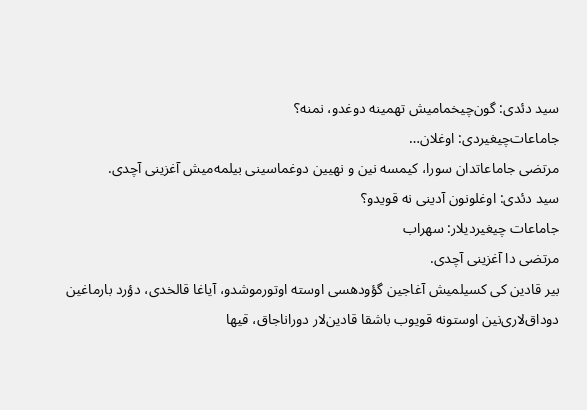سید دئدی: گون‌چیخمامیش تهمینه دوغدو، نمنه؟
جاماعات‌چیغیردی: اوغلان…
مرتضی جاماعاتدان سورا، کیمسه ‌نین و نهیین دوغماسینی بیلمه‌میش آغزینی آچدی.
سید دئدی: اوغلونون آدینی نه قویدو؟
جاماعات‌ چیغیردیلار: سهراب
مرتضی دا آغزینی آچدی.
بیر قادین کی کسیلمیش آغاجین گؤودهسی اوسته اوتورموشدو، آیاغا قالخدی، دؤرد بارماغین دوداق‌لاری‌نین اوستونه قویوب باشقا قادین‌لار دوراناجاق، قیها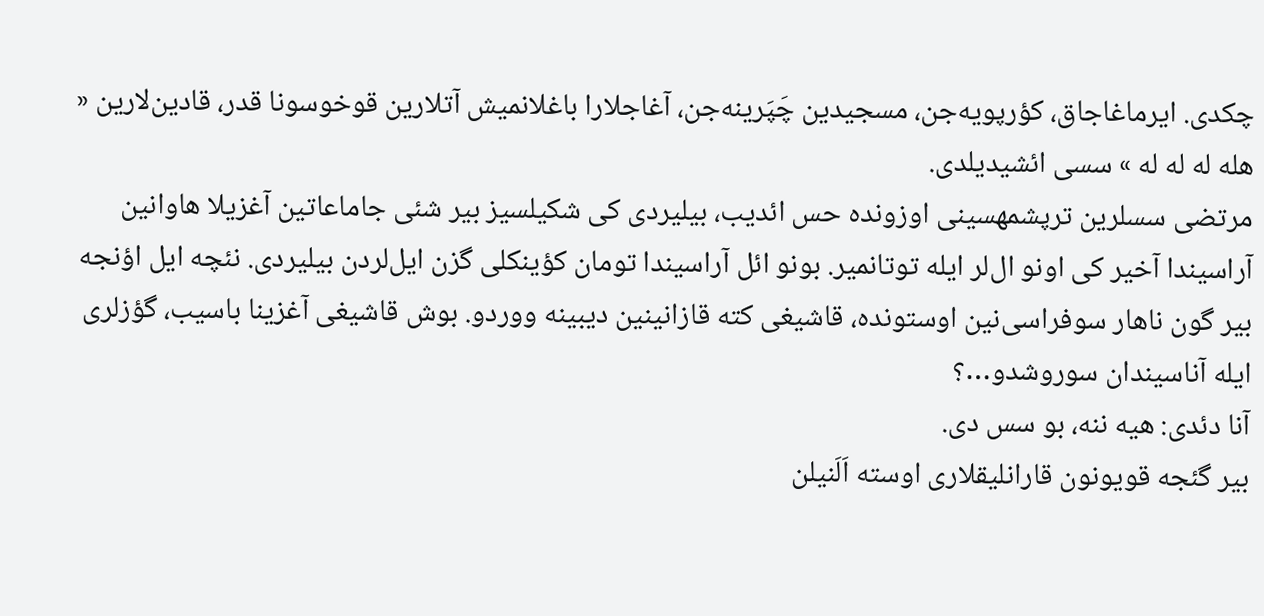چکدی. ایرماغاجاق، کؤرپویه‌جن، مسجیدین چَپَرینه‌جن، آغاجلارا باغلانمیش آتلارین قوخوسونا قدر، قادین‌لارین « هله‌ له له له » سسی ائشیدیلدی.
مرتضی سسلرین ترپشمهسینی اوزونده حس ائدیب، بیلیردی کی شکیلسیز بیر شئی جاماعاتین آغزیلا هاوا‌نین آراسیندا آخیر کی اونو ال‌لر‌ ایله توتانمیر. بونو ائل آراسیندا تومان کؤینکلی گزن ایل‌لر‌دن بیلیردی. نئچه ایل اؤنجه‌ بیر گون ناهار سوفراسی‌نین اوستونده، قاشیغی کته قازا‌نینین دیبینه ووردو. بوش قاشیغی آغزینا باسیب، گؤزلری ایله آناسیندان سوروشدو…؟
آنا دئدی: هیه ننه، بو سس دی.
بیر گئجه قویونون قارانلیقلاری اوسته اَلَنیلن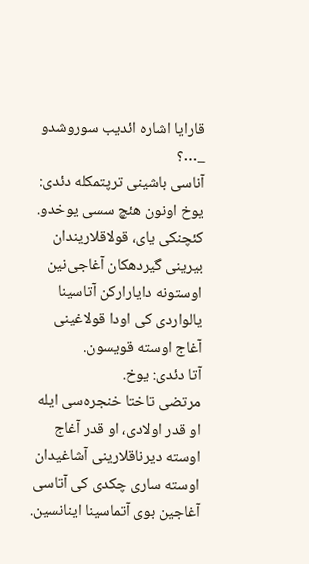قارایا اشاره ائدیب سوروشدو _…؟
آناسی باشینی ترپتمکله دئدی: یوخ اونون هئچ سسی یوخدو.
کئچنکی یای، قولاقلاریندان بیرینی گیردهکان آغاجی‌نین اوستونه دایارارکن آتاسینا یالواردی کی اودا قولاغینی آغاج اوسته قویسون.
آتا دئدی: یوخ.
مرتضی تاختا خنجره‌سی ایله او قدر اولادی، او قدر آغاج اوسته دیرناقلارینی آشاغیدان اوسته ساری چکدی کی آتاسی آغاجین بوی آتماسینا اینانسین.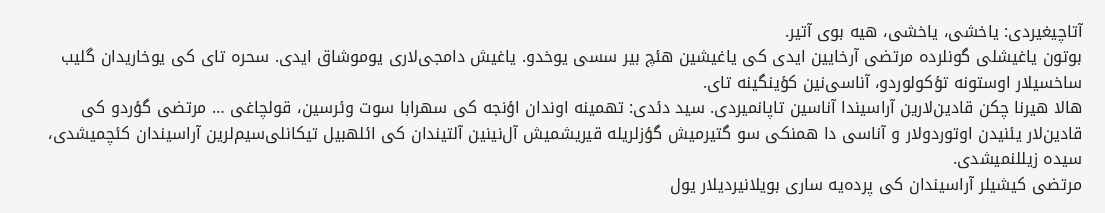آتا‌چیغیردی: یاخشی، یاخشی، هیه بوی آتیر.
بوتون یاغیشلی گونلرده مرتضی آرخایین ایدی کی یاغیشین هئچ بیر سسی یوخدو. یاغیش دامجی‌لاری یوموشاق ایدی. سحره تای کی یوخاریدان گلیب ساخسیلار اوستونه تؤکولوردو، آناسی‌نین کؤینگینه تای.
هالا هیرنا چکن قادین‌لارین آراسیندا آناسین تاپانمیردی. سید دئدی: تهمینه اوندان اؤنجه‌ کی سهرابا سوت وئرسین، قولچاغی … مرتضی گؤردو کی قادین‌لار یئنیدن اوتوردولار و آناسی دا همنکی سو گتیرمیش گؤزلریله قیریشمیش آل‌نینین آلتیندان کی ائلهبیل تیکانلی‌سیم‌لر‌ین آراسیندان کئچمیشدی، سیده زیللنمیشدی.
مرتضی کیشیلر آراسیندان کی پرده‌یه ساری بویلانیردیلار یول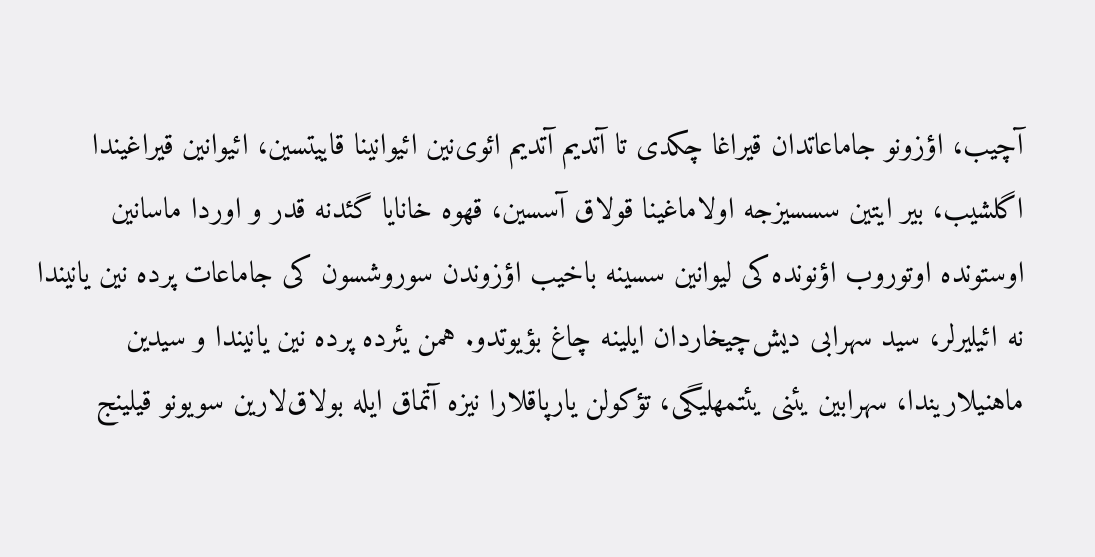آچیب، اؤزونو جاماعاتدان قیراغا چکدی تا آتدیم آتدیم ائوی‌نین ائیوا‌نینا قاییتسین، ائیوا‌نین قیراغیندا اگلشیب، بیر ایتین سسسیزجه اولاماغینا قولاق آسسین، قهوه‌ خانایا گئدنه قدر و اوردا ماسا‌نین اوستونده اوتوروب اؤنونده کی لیوا‌نین سسینه باخیب اؤزوندن سوروشسون کی جاماعات پرده‌ ‌نین یا‌نیندا نه ائیلیرلر، سید سهرابی دیش‌چیخاردان ایلینه چاغ بؤیوتدو. همن یئرده پرده‌ ‌نین یا‌نیندا و سیدین ماهنیلاریندا، سهرابین یئنی یئتمهلیگی، تؤکولن یارپاقلارا نیزه آتماق ایله بولاق‌لارین سویونو قیلینج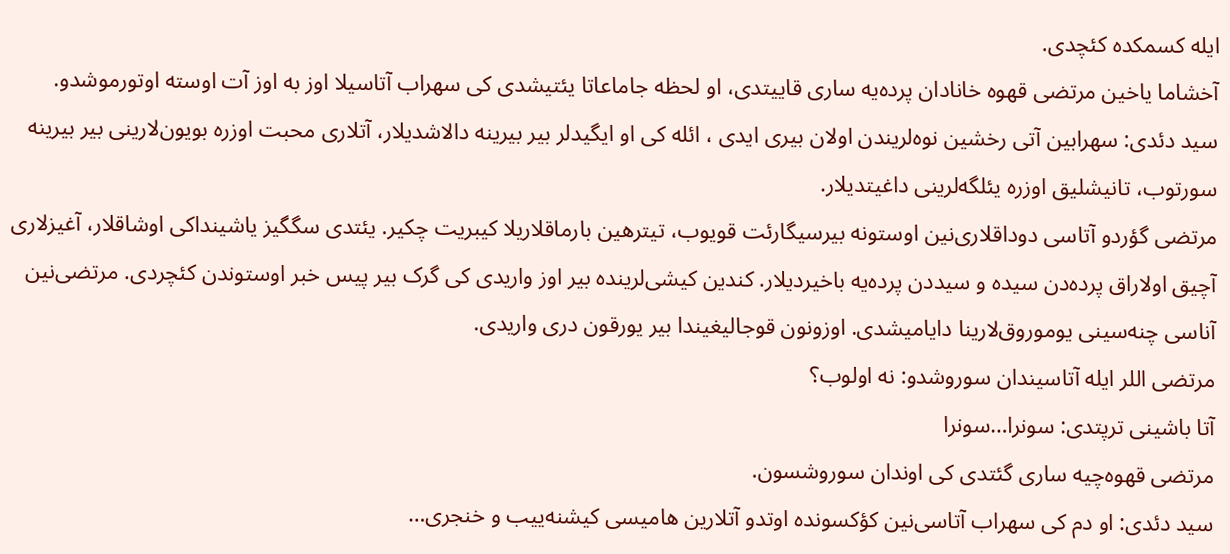ایله کسمکده کئچدی.
آخشاما یاخین مرتضی قهوه‌ خانادان پرده‌یه ساری قاییتدی، او لحظه جاماعاتا یئتیشدی کی سهراب آتاسیلا اوز به اوز آت اوسته اوتورموشدو.
سید دئدی: سهرابین آتی رخشین نوه‌لریندن اولان بیری ایدی ، ائله کی او ایگیدلر بیر بیرینه دالاشدیلار، آتلاری محبت اوزره بویون‌لارینی بیر بیرینه سورتوب، تانیشلیق اوزره یئلگه‌لر‌ینی داغیتدیلار.
مرتضی گؤردو آتاسی دوداقلاری‌نین اوستونه بیر‌سیگارئت قویوب، تیترهین بارماقلاریلا کیبریت چکیر. یئتدی سگگیز یاشینداکی اوشاقلار، آغیزلاری آچیق اولاراق پرده‌‌دن سیده و سیددن پرده‌یه باخیردیلار. کندین کیشی‌لر‌ینده بیر اوز واریدی کی گرک بیر پیس خبر اوستوندن کئچردی. مرتضی‌نین آناسی چنه‌سینی یوموروق‌لارینا دایامیشدی. اوزونون قوجالیغیندا بیر یورقون دری واریدی.
مرتضی اللر ایله آتاسیندان سوروشدو: نه اولوب؟
آتا باشینی ترپتدی: سونرا…سونرا
مرتضی قهوه‌‌چیه ساری گئتدی کی اوندان سوروشسون.
سید دئدی: او دم کی سهراب آتاسی‌نین کؤکسونده اوتدو آتلارین هامیسی کیشنه‌ییب و خنجری…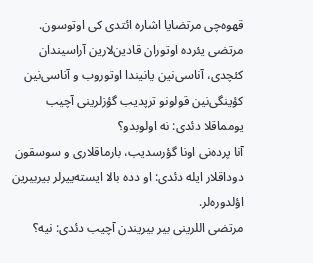قهوه‌‌چی مرتضایا اشاره ائتدی کی اوتوسون.
مرتضی یئرده اوتوران قادین‌لارین آراسیندان کئچدی، آناسی‌نین یا‌نیندا اوتوروب و آناسی‌نین کؤینگی‌نین قولونو ترپدیب گؤزلرینی آچیب یومماقلا دئدی: نه اولوبدو؟
آنا پرده‌نی اونا گؤرسدیب، بارماقلاری و سوسقون دوداقلار ایله دئدی: او دده بالا ایسته‌ییرلر بیربیرین اؤلدوره‌لر.
مرتضی اللرینی بیر بیریندن آچیب دئدی: نیه؟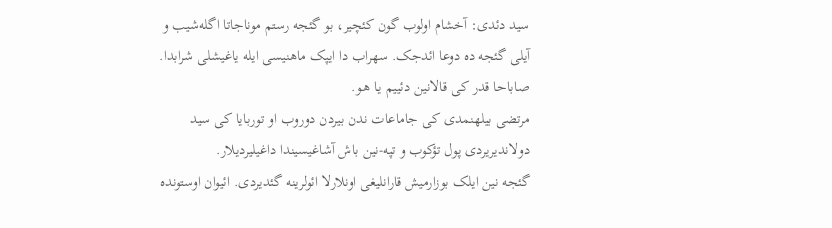سید دئدی: آخشام اولوب گون کئچیر، بو گئجه رستم موناجاتا اگله‌شیب و آیلی گئجه ده دوعا ائدجک. سهراب دا ایپک ماهنیسی ایله یاغیشلی شرابدا. صاباحا قدر کی قالا‌نین دئییم یـا هـو.
مرتضی بیلهنمدی کی جاماعات ندن بیردن دوروب او توربایا کی سید دولاندیریردی پول تؤکوب و تپه-نین باش آشاغیسیندا داغیلیردیلار.
گئجه ‌نین ایلک بوزارمیش قارانلیغی اونلارلا ائولرینه گئدیردی. ائیوان اوستونده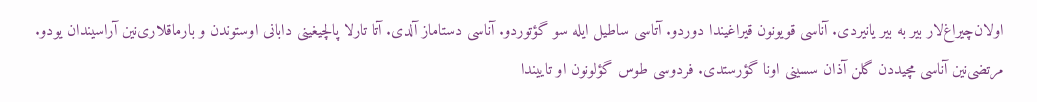اولان‌چیراغ‌لار بیر به بیر یانیردی. آناسی قویونون قیراغیندا دوردو. آتاسی ساطیل ایله سو گؤتوردو. آناسی دستاماز آلدی. آتا تارلا پالچیغینی دابانی اوستوندن و بارماقلاری‌نین آراسیندان یودو. مرتضی‌نین آناسی مچیددن گلن آذان سسینی اونا گؤرستدی. فردوسی طوس گؤلونون او تاییندا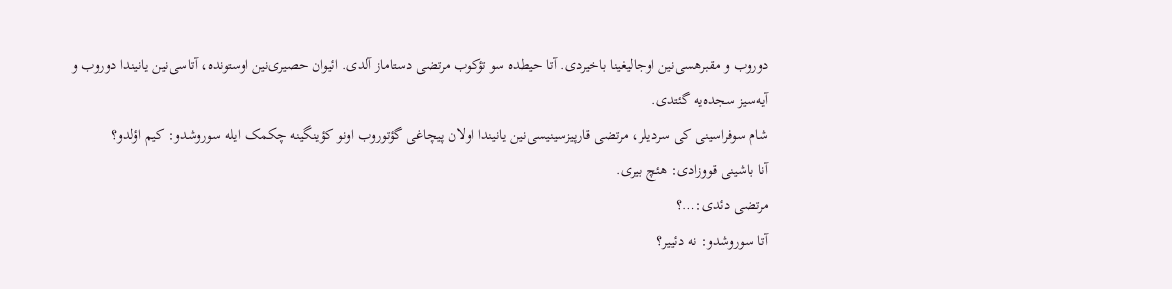دوروب و مقبرهسی‌نین اوجالیغینا باخیردی. آتا حیطده سو تؤکوب مرتضی دستاماز آلدی. ائیوان حصیری‌نین اوستونده، آتاسی‌نین یا‌نیندا دوروب و آیه‌سیز سجده‌یه گئتدی.
شام سوفراسینی کی سردیلر، مرتضی قارپیز‌سینیسی‌نین یا‌نیندا اولان پیچاغی گؤتوروب اونو کؤینگینه چکمک ایله سوروشدو: کیم اؤلدو؟
آنا باشینی قووزادی: هئچ بیری.
مرتضی دئدی:…؟
آتا سوروشدو: نه دئییر؟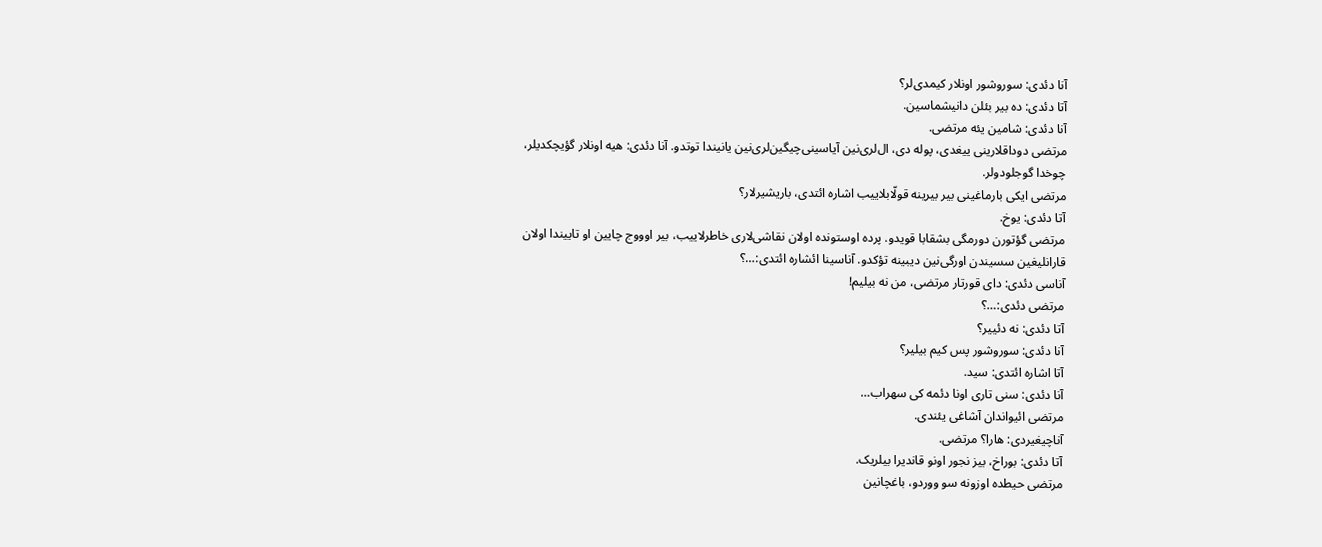آنا دئدی: سوروشور اونلار کیمدی‌لر‌؟
آتا دئدی: ده بیر بئلن دانیشماسین.
آنا دئدی: شامین یئه مرتضی.
مرتضی دوداقلارینی ییغدی، پوله دی، ال‌لر‌ی‌نین آیاسینی‌چیگین‌لر‌ی‌نین یا‌نیندا توتدو. آنا دئدی: هیه اونلار گؤیچکدیلر، چوخدا گوجلودولر.
مرتضی ایکی بارماغینی بیر بیرینه قولّابلاییب اشاره ائتدی، باریشیرلار؟
آتا دئدی: یوخ.
مرتضی گؤتورن دورمگی بشقابا قویدو. پرده‌ اوستونده اولان نقاشی‌لاری خاطرلاییب، بیر اوووج چایین او تاییندا اولان قارانلیغین سسیندن اورگی‌نین دیبینه تؤکدو. آناسینا ائشاره ائتدی:…؟
آناسی دئدی: دای قورتار مرتضی، من نه بیلیم!
مرتضی دئدی:…؟
آتا دئدی: نه دئییر؟
آنا دئدی: سوروشور پس کیم بیلیر؟
آتا اشاره ائتدی: سید.
آنا دئدی: سنی تاری اونا دئمه‌ کی سهراب…
مرتضی ائیواندان آشاغی یئندی.
آنا‌چیغیردی: هارا؟ مرتضی.
آتا دئدی: بوراخ، بیز نجور اونو قاندیرا بیلریک.
مرتضی حیطده اوزونه سو ووردو، باغچا‌نین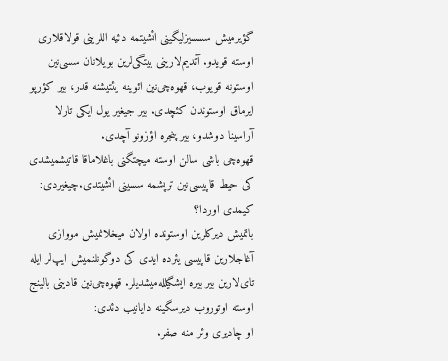گؤیرمیش سسسیزلیگینی ائشیتمه دئیه اللرینی قولاقلاری اوسته قویدو. آتدیم‌لارینی بیتگی‌لر‌ین بویلانان سسی‌نین اوستونه قویوب، قهوه‌چی‌نین ائوینه یئتیشنه قدر، بیر کؤرپو ایرماق اوستوندن کئچدی. بیر جیغیر یول ایکی تارلا آراسینا دوشدو، بیر پنجره اؤزونو آچدی.
قهوه‌‌چی باشی سالن اوسته میچتگنی باغلاماقا قاتیشمیشدی کی حیط قاپیسی‌نین ترپشمه سسینی ائشیتدی.چیغیردی: کیمدی اوردا؟
باتمیش دیرکلرین اوستونده اولان میخلانمیش مووازی آغاجلارین قاپیسی یئرده ایدی کی دوگونلنمیش ایپ‌لر‌ ایله تای‌لارین بیر بیره ایشگیلله‌میشدیلر. قهوه‌چی‌نین قادینی بالینج اوسته اوتوروب دیرسگینه دایانیب دئدی:
او چادیری وئر منه صفر.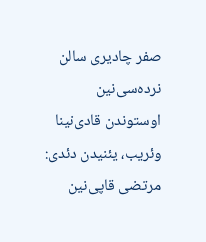صفر چادیری سالن نرده‌سی‌نین اوستوندن قادی‌نینا وئریب، یئنیدن دئدی:
مرتضی قاپی‌نین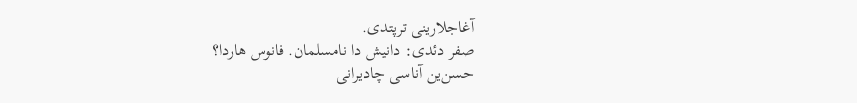آغاجلارینی ترپتدی.
صفر دئدی: دانیش دا نامسلمان. فانوس هاردا؟
حسن‌ین آناسی چادیرانی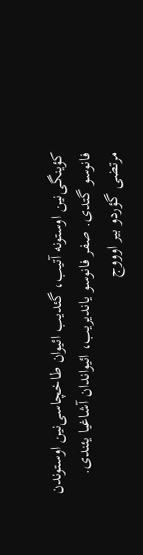کؤینگی‌نین اوستونه آتیب، گئدیب ائیوان طاخچاسی‌نین اوستوندن فانوسو گتدی. صفر فانوسو یاندیریب، ائیواندان آشاغیا یئندی.
مرتضی گؤردو بیر اوووج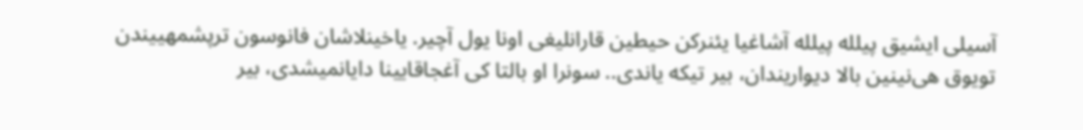آسیلی ایشیق پیلله‌ پیلله‌ آشاغیا یئنرکن حیطین قارانلیغی اونا یول آچیر. یاخینلاشان فانوسون ترپشمهییندن تویوق هی‌نینین بالا دیواریندان، بیر تیکه یاندی.. سونرا او بالتا کی آغجاقایینا دایانمیشدی، بیر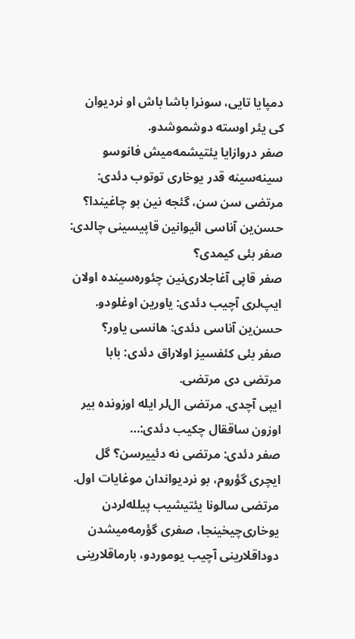دمپایا تایی، سونرا باشا باش او نردیوان کی یئر اوسته دوشموشدو.
صفر دروازایا یئتیشمه‌میش فانوسو‌ سینه‌سینه قدر یوخاری توتوب دئدی:
مرتضی سن سن، گئجه ‌نین بو چاغیندا؟
حسن‌ین آناسی ائیوا‌نین قاپیسینی چالدی: صفر بئی کیمدی؟
صفر قاپی آغاجلاری‌نین چئوره‌‌سینده اولان ایپ‌لر‌ی آچیب دئدی: یاورین اوغلودو.
حسن‌ین آناسی دئدی: هانسی یاور؟
صفر بئی کئفسیز اولاراق دئدی: بابا مرتضی دی مرتضی.
ایپی آچدی. مرتضی ال‌لر‌ ایله اوزونده بیر اوزون ساققال چکیب دئدی:…
صفر دئدی: مرتضی نه دئییرسن؟ گل ایچری گؤروم، بو نردیواندان موغایات اول.
مرتضی سالونا یئتیشیب پیلله‌‌لر‌دن یوخاری‌چیخینجا، صفری گؤرمه‌میشدن دوداقلارینی آچیب یوموردو، بارماقلارینی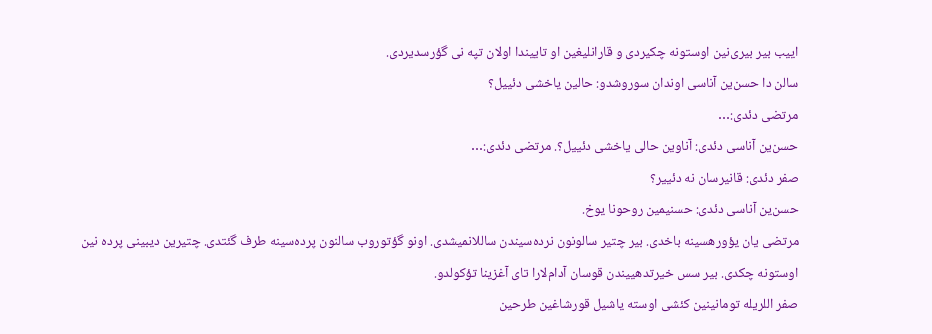اییب بیر بیری‌نین اوستونه چکیردی و قارانلیغین او تاییندا اولان تپه نی گؤرسدیردی.
سالن دا حسن‌ین آناسی اوندان سوروشدو: حالین یاخشی دئییل؟
مرتضی دئدی:…
حسن‌ین آناسی دئدی: آناوین حالی یاخشی دئییل؟. مرتضی دئدی:…
صفر دئدی: قانیرسان نه دئییر؟
حسن‌ین آناسی دئدی: حسنیمین روحونا یوخ.
مرتضی یان یؤورهسینه باخدی. بیر چتیر سالونون نرده‌سیندن ساللانمیشدی. اونو گؤتوروب سالنون پرده‌سینه طرف گئتدی. چتیرین دیبینی پرده‌ ‌نین اوستونه چکدی. بیر سس خیرتدهییندن قوسان آدام‌لارا تای آغزینا تؤکولدو.
صفر اللریله توما‌نینین کئشی اوسته یاشیل قورشاغین طرحین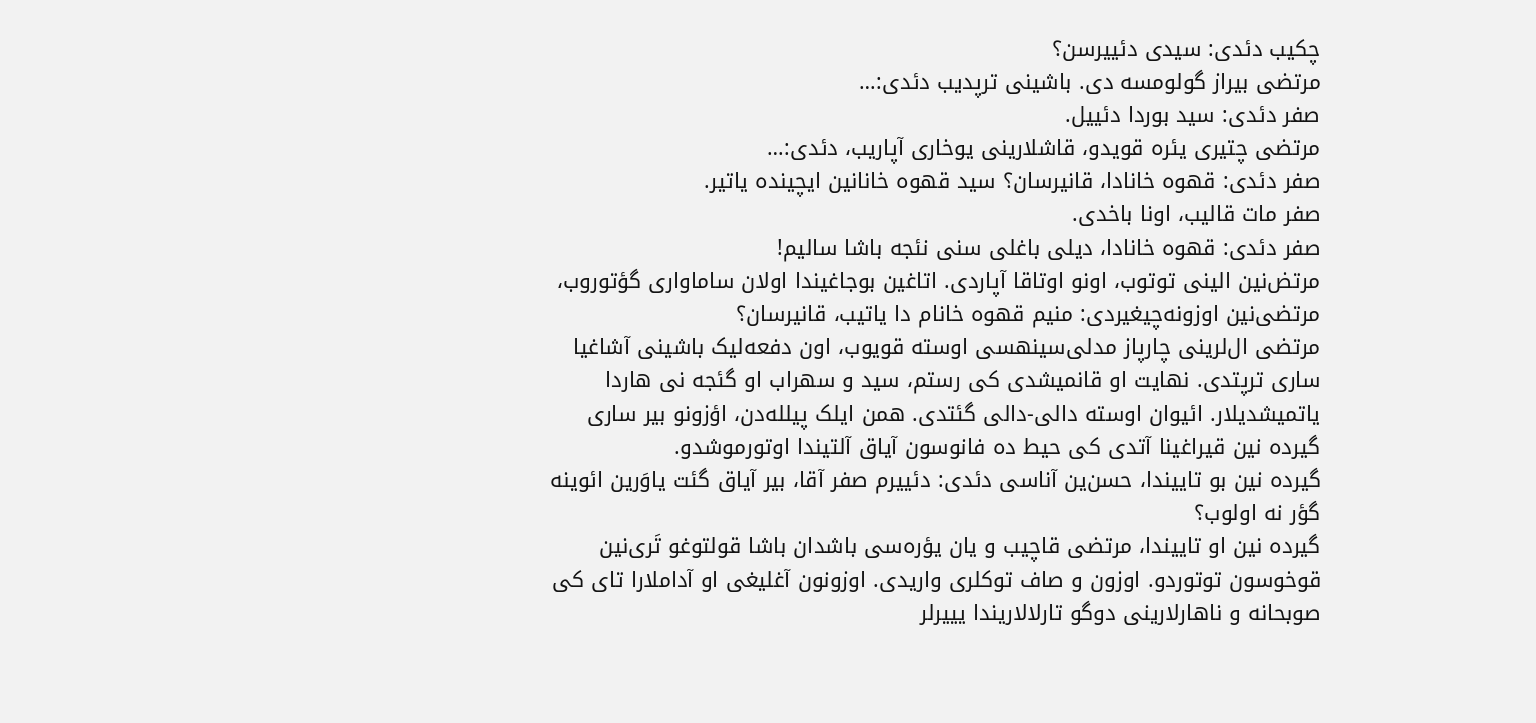چکیب دئدی: سیدی دئییرسن؟
مرتضی بیراز گولومسه‌ دی. باشینی ترپدیب دئدی:…
صفر دئدی: سید بوردا دئییل.
مرتضی چتیری یئره قویدو، قاشلارینی یوخاری آپاریب، دئدی:…
صفر دئدی: قهوه‌ خانادا، قانیرسان؟ سید قهوه‌ خانا‌نین ایچینده یاتیر.
صفر مات قالیب، اونا باخدی.
صفر دئدی: قهوه‌ خانادا، دیلی باغلی سنی نئجه باشا سالیم!
مرتض‌نین الینی توتوب، اونو اوتاقا آپاردی. اتاغین بوجاغیندا اولان ساماواری گؤتوروب، مرتضی‌نین اوزونه‌چیغیردی: منیم قهوه‌ خانام دا یاتیب، قانیرسان؟
مرتضی ال‌لر‌ینی چارپاز مدلی‌سینهسی اوسته قویوب، اون دفعه‌لیک باشینی آشاغیا ساری ترپتدی. نهایت او قانمیشدی کی رستم، سید و سهراب او گئجه نی هاردا یاتمیشدیلار. ائیوان اوسته دالی-دالی گئتدی. همن ایلک پیلله‌دن، اؤزونو بیر ساری گیرده ‌نین قیراغینا آتدی کی حیط ده فانوسون آیاق آلتیندا اوتورموشدو.
گیرده ‌نین بو تاییندا، حسن‌ین آناسی دئدی: دئییرم صفر آقا، بیر آیاق گئت یاوَرین ائوینه گؤر نه اولوب؟
گیرده ‌نین او تاییندا، مرتضی قاچیب و یان یؤره‌سی باشدان باشا قولتوغو تَری‌نین قوخوسون توتوردو. اوزون و صاف توکلری واریدی. اوزونون آغلیغی او آداملارا تای کی صوبحانه و ناهارلارینی دوگو تارلالاریندا یییرلر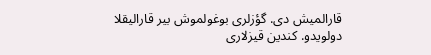قارالمیش دی. گؤزلری بوغولموش بیر قارالیقلا دولویدو. کندین قیزلاری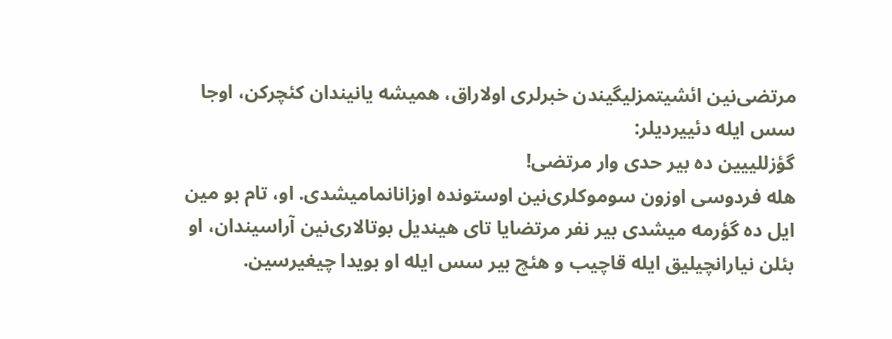مرتضی‌نین ائشیتمزلیگیندن خبرلری اولاراق، همیشه یا‌نیندان کئچرکن، اوجا سس ایله دئییردیلر:
گؤزللییین ده بیر حدی وار مرتضی!
هله‌ فردوسی اوزون سوموکلری‌نین اوستونده اوزانانمامیشدی. او، تام بو مین ایل ده گؤرمه‌ میشدی بیر نفر مرتضایا تای هیندیل بوتالاری‌نین آراسیندان، او بئلن نیارانچیلیق ایله قاچیب و هئچ بیر سس ایله او بویدا‌ چیغیرسین.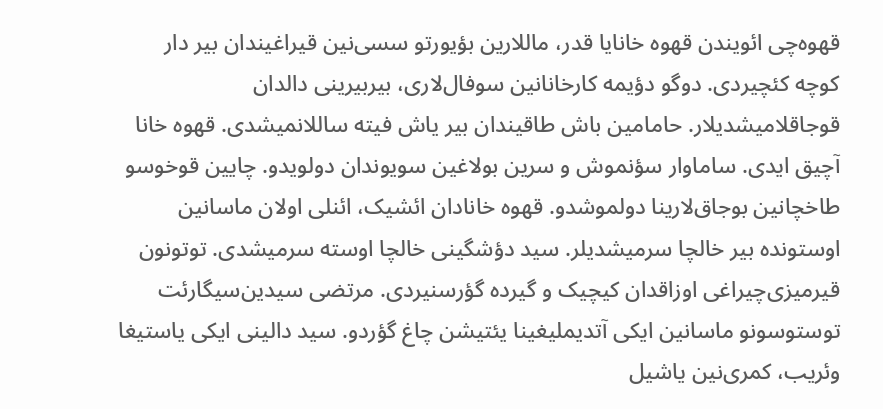قهوه‌چی ائویندن قهوه‌ خانایا قدر، ماللارین بؤیورتو سسی‌نین قیراغیندان بیر دار کوچه کئچیردی. دوگو دؤیمه کارخانا‌نین سوفال‌لاری، بیربیرینی دالدان قوجاقلامیشدیلار. حامامین باش طاقیندان بیر یاش فیته ساللانمیشدی. قهوه‌ خانا آچیق ایدی. ساماوار سؤنموش و سرین بولاغین سویوندان دولویدو. چایین قوخوسو طاخچا‌نین بوجاق‌لارینا دولموشدو. قهوه‌ خانادان ائشیک، ائنلی اولان ماسا‌نین اوستونده بیر خالچا سرمیشدیلر. سید دؤشگینی خالچا اوسته سرمیشدی. توتونون قیرمیزی‌چیراغی اوزاقدان کیچیک و گیرده گؤرسنیردی. مرتضی سیدین‌سیگارئت توستوسونو ماسا‌نین ایکی آتدیملیغینا یئتیشن چاغ گؤردو. سید دالینی ایکی یاستیغا وئریب، کمری‌نین یاشیل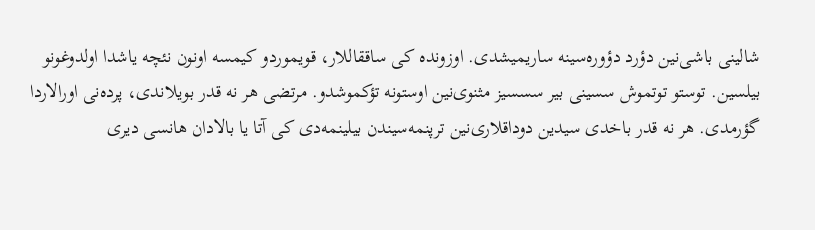شالینی باشی‌نین دؤرد دؤوره‌سینه ساریمیشدی. اوزونده کی ساققاللار، قویموردو کیمسه اونون نئچه یاشدا اولدوغونو بیلسین. توستو توتموش سسینی بیر سسسیز مثنوی‌نین اوستونه تؤکموشدو. مرتضی هر نه قدر بویلاندی، پرده‌نی اورالاردا گؤرمدی. هر نه قدر باخدی سیدین دوداقلاری‌نین ترپنمه‌سیندن بیلینمه‌دی کی آتا یا بالادان هانسی دیری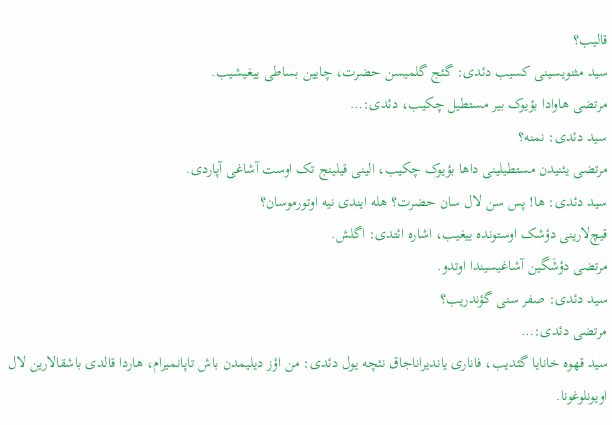قالیب؟
سید مثنویسینی کسیب دئدی: گئج گلمیسن حضرت، چایین بساطی ییغیشیب.
مرتضی هاوادا بؤیوک بیر مستطیل چکیب، دئدی:…
سید دئدی: نمنه؟
مرتضی یئنیدن مستطیلینی داها بؤیوک چکیب، الینی قیلینج تک اوست آشاغی آپاردی.
سید دئدی: ها! پس سن لال سان حضرت؟ هله‌ ایندی نیه اوتورموسان؟
قیچ‌لارینی دؤشک اوستونده ییغیب، اشاره ائتدی: اگلش.
مرتضی دؤشَگین آشاغیسیندا اوتدو.
سید دئدی: صفر سنی گؤندریب؟
مرتضی دئدی:…
سید قهوه‌ خانایا گئدیب، فاناری یاندیراناجاق نئچه یول دئدی: من اؤز دیلیمدن باش تاپانمیرام، هاردا قالدی باشقالارین لال اویونلوغونا.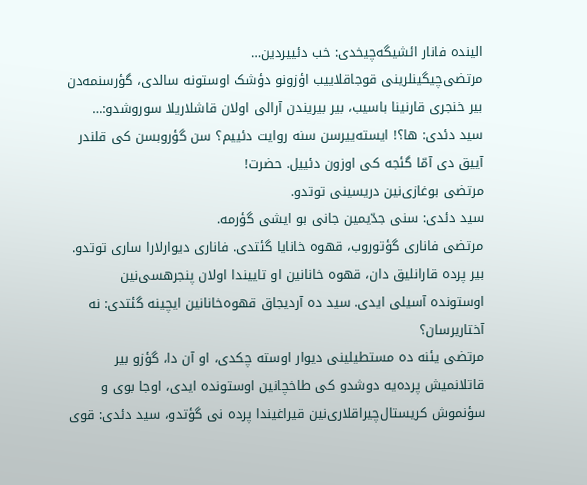الینده فانار ائشیگه‌چیخدی: خب دئییردین…
مرتضی‌چیگینلرینی قوجاقلاییب اؤزونو دؤشک اوستونه سالدی، گؤرسنمه‌دن بیر خنجری قار‌نینا باسیب، بیر بیریندن آرالی اولان قاشلاریلا سوروشدو:…
سید دئدی: ها؟! ایسته‌ییرسن سنه روایت دئییم؟ سن گؤروبسن کی قلندر آییق دی آمّا گئجه کی اوزون دئییل. حضرت!
مرتضی بوغازی‌نین دریسینی توتدو.
سید دئدی: سنی جدّیمین جانی بو ایشی گؤرمه‌.
مرتضی فاناری گؤتوروب، قهوه‌ خانایا گئتدی. فاناری دیوارلارا ساری توتدو. بیر پرده‌ قارانلیق دان، قهوه‌ خانا‌نین او تاییندا اولان پنجرهسی‌نین اوستونده آسیلی ایدی. سید ده آردیجاق قهوه‌خانا‌نین ایچینه گئتدی: نه آختاریرسان؟
مرتضی یئنه ده مستطیلینی دیوار اوسته چکدی، او آن دا، گؤزو بیر قاتلانمیش پرده‌یه دوشدو کی طاخچا‌نین اوستونده ایدی، اوجا بوی و سؤنموش کریستال‌چیراقلاری‌نین قیراغیندا پرده‌ نی گؤتدو، سید دئدی: قوی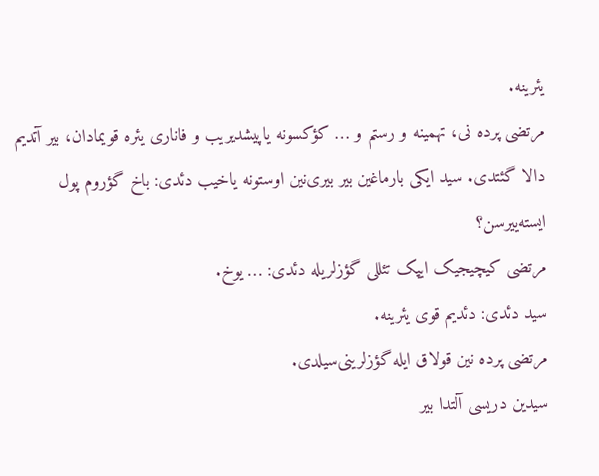یئرینه.
مرتضی پرده‌ نی، تهمینه و رستم و … کؤکسونه یاپیشدیریب و فاناری یئره قویمادان، بیر آتدیم دالا گئتدی. سید ایکی بارماغین بیر بیری‌نین اوستونه یاخیب دئدی: باخ گؤروم پول ایسته‌ییرسن؟
مرتضی کیچیجیک ایپک تئللی گؤزلریله دئدی: … یوخ.
سید دئدی: دئدیم قوی یئرینه.
مرتضی پرده‌ ‌نین قولاق ایله گؤزلرینی‌سیلدی.
سیدین دریسی آلتدا بیر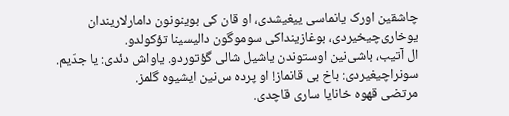چاشقین اورک یانماسی ییغیشدی، او قان کی بوینونون دامارلاریندان یوخاری‌چیخیردی، بوغازینداکی سوموگون دالیسینا تؤکولدو.
ال آتیب، باشی‌نین اوستوندن یاشیل شالی گؤتوردو. یاواش دئدی: یا جدّیم.
سونرا‌چیغیردی: باخ بی قانماز! او پرده‌ س‌نین ایشیوه گلمز.
مرتضی قهوه‌ خانایا ساری قاچدی.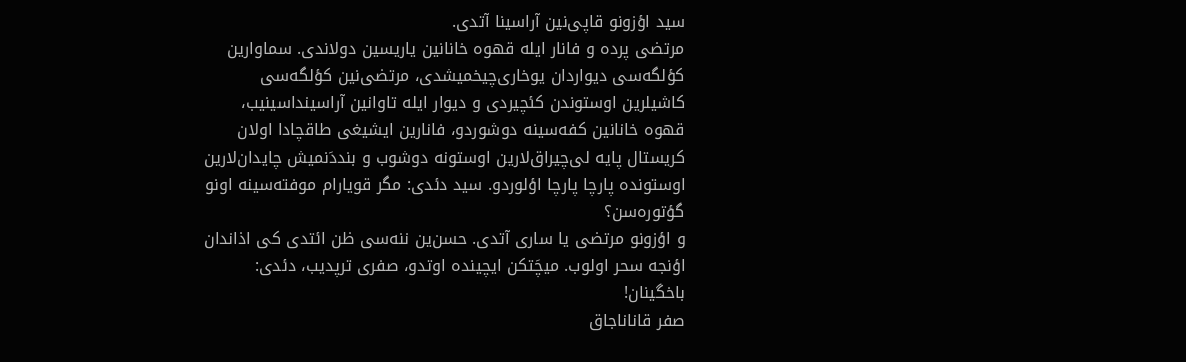سید اؤزونو قاپی‌نین آراسینا آتدی.
مرتضی پرده‌ و فانار ایله قهوه‌ خانا‌نین یاریسین دولاندی. سماوارین کؤلگه‌سی دیواردان یوخاری‌چیخمیشدی، مرتضی‌نین کؤلگه‌سی کاشیلرین اوستوندن کئچیردی و دیوار ایله تاوا‌نین آراسیندا‌سینیب، قهوه‌ خانا‌نین کفه‌سینه دوشوردو، فانارین ایشیغی طاقچادا اولان کریستال پایه لی‌چیراق‌لارین اوستونه دوشوب و بنددَنمیش چایدان‌لارین اوستونده پارچا پارچا اؤلوردو. سید دئدی: مگر قویارام موفته‌سینه اونو گؤتوره‌سن؟
و اؤزونو مرتضی یا ساری آتدی. حسن‌ین ننه‌سی ظن ائتدی کی اذاندان اؤنجه‌ سحر اولوب. میچَتکن ایچینده اوتدو، صفری ترپدیب، دئدی: باخگینان!
صفر قاناناجاق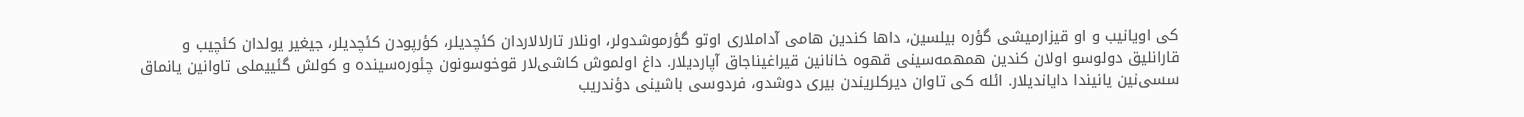کی اویانیب و او قیزارمیشی گؤره بیلسین، داها کندین هامی آداملاری اوتو گؤرموشدولر، اونلار تارلالاردان کئچدیلر، کؤرپودن کئچدیلر، جیغیر یولدان کئچیب و قارانلیق دولوسو اولان کندین همهمه‌سینی قهوه‌ خانا‌نین قیراغیناجاق آپاردیلار. داغ اولموش کاشی‌لار قوخوسونون چئوره‌سینده و کولش گئییملی تاوا‌نین یانماق سسی‌نین یا‌نیندا دایاندیلار. ائله کی تاوان دیرکلریندن بیری دوشدو، فردوسی باشینی دؤندریب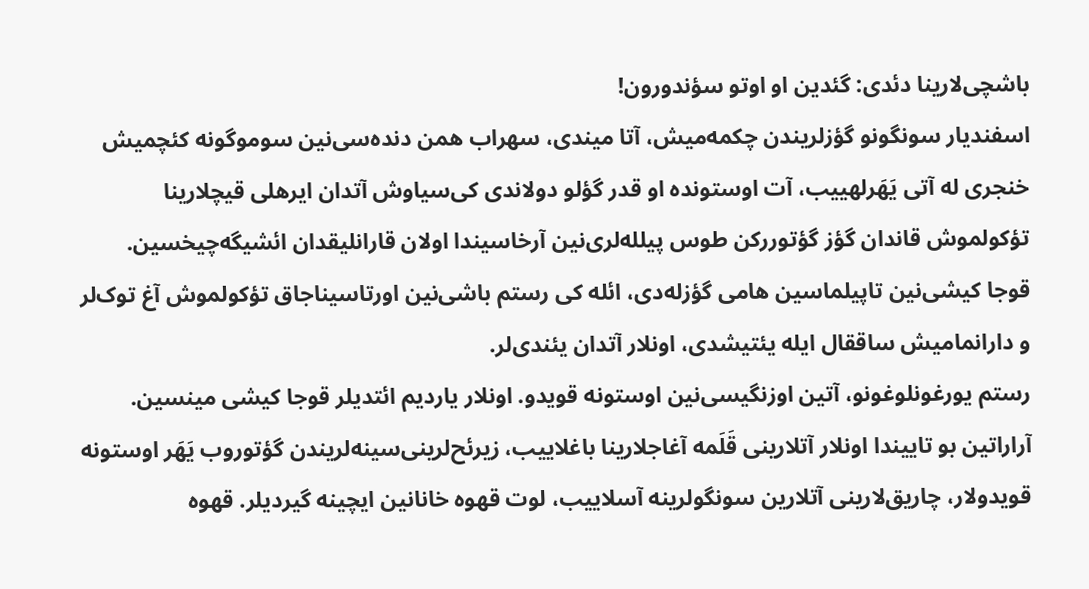باشچی‌لارینا دئدی: گئدین او اوتو سؤندورون!
اسفندیار سونگونو گؤزلریندن چکمه‌میش، آتا میندی، سهراب همن دنده‌سی‌نین سوموگونه کئچمیش خنجری له آتی یَهَرلهییب، آت اوستونده او قدر گؤلو دولاندی کی‌سیاوش آتدان ایرهلی قیچلارینا تؤکولموش قاندان گؤز گؤتوررکن طوس پیلله‌لری‌نین آرخاسیندا اولان قارانلیقدان ائشیگه‌چیخسین. قوجا کیشی‌نین تاپیلماسین هامی گؤزله‌دی، ائله کی رستم باشی‌نین اورتاسیناجاق تؤکولموش آغ توک‌لر‌ و دارانمامیش ساققال ایله یئتیشدی، اونلار آتدان یئندی‌لر‌.
رستم یورغونلوغونو، آتین اوزنگیسی‌نین اوستونه قویدو. اونلار یاردیم ائتدیلر قوجا کیشی مینسین. آراراتین بو تاییندا اونلار آتلارینی قَلَمه آغاجلارینا باغلاییب، زیرئح‌لر‌ینی‌سینه‌لر‌یندن گؤتوروب یَهَر اوستونه قویدولار، چاریق‌لارینی آتلارین سونگولرینه آسلاییب، لوت قهوه‌ خانا‌نین ایچینه گیردیلر. قهوه‌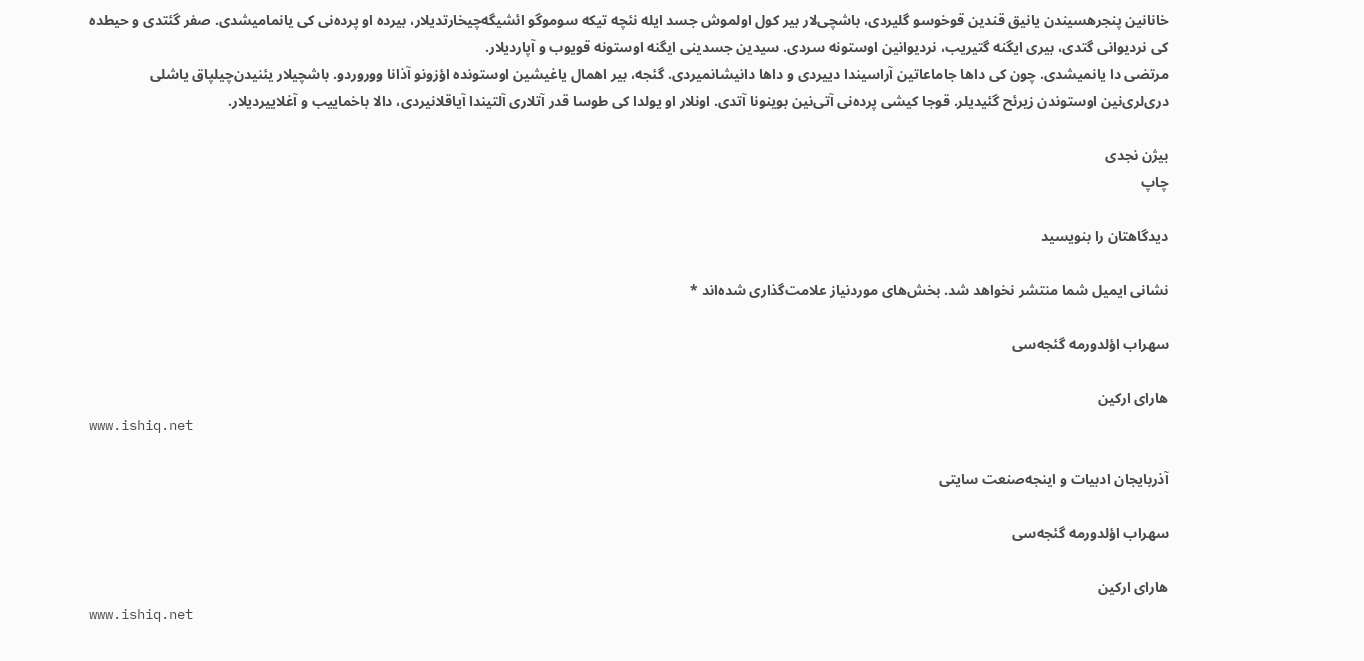خانا‌نین پنجرهسیندن یانیق قندین قوخوسو گلیردی، باشچی‌لار بیر کول اولموش جسد ایله نئچه تیکه سوموگو ائشیگه‌چیخارتدیلار، بیرده او پرده‌نی کی یانمامیشدی. صفر گئتدی و حیطده کی نردیوانی گتدی، بیری ایگنه گتیریب، نردیوا‌نین اوستونه سردی. سیدین جسدینی ایگنه اوستونه قویوب و آپاردیلار.
مرتضی دا یانمیشدی. چون کی داها جاماعاتین آراسیندا دییردی و داها دانیشانمیردی. گئجه، بیر اهمال یاغیشین اوستونده اؤزونو آذانا ووروردو. باشچیلار یئنیدن‌چیلپاق یاشلی دری‌لر‌ی‌نین اوستوندن زیرئح گئیدیلر. قوجا کیشی پرده‌نی آتی‌نین بوینونا آتدی. اونلار او یولدا کی طوسا قدر آتلاری آلتیندا آیاقلانیردی، دالا باخماییب و آغلاییردیلار.

بیژن نجدی
چاپ

دیدگاهتان را بنویسید

نشانی ایمیل شما منتشر نخواهد شد. بخش‌های موردنیاز علامت‌گذاری شده‌اند *

سهراب اؤلدورمه گئجه‌سی

هارای ارکین
www.ishiq.net

آذربایجان ادبیات و اینجه‌صنعت سایتی

سهراب اؤلدورمه گئجه‌سی

هارای ارکین
www.ishiq.net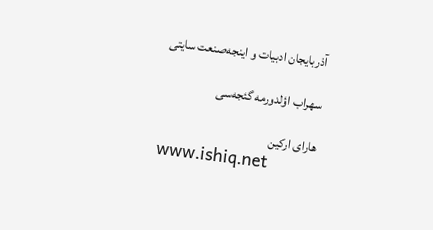آذربایجان ادبیات و اینجه‌صنعت سایتی

سهراب اؤلدورمه گئجه‌سی

هارای ارکین
www.ishiq.net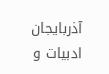آذربایجان ادبیات و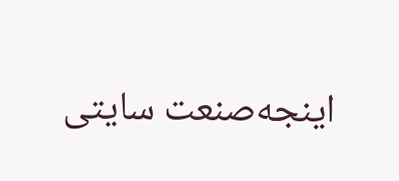اینجه‌صنعت سایتی